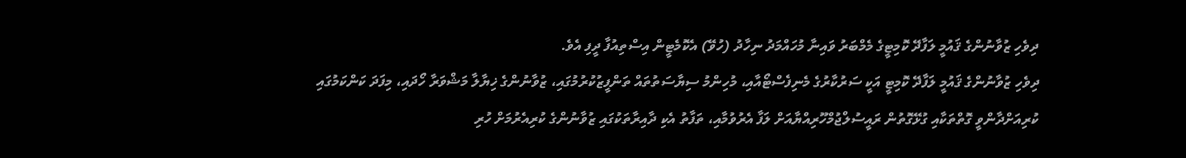ދިވެހި ޒުވާނުންގެ ޤައުމީ ލަފާދޭ ކޮމިޓީގެ މެމްބަރު ވައިނާ މުހައްމަދު ނިހާދު (ހުވޭ) އެކޮމެޓީން އިސްތިއުފާ ދީފި އެވެ.
ދިވެހި ޒުވާނުންގެ ޤައުމީ ލަފާދޭ ކޮމިޓީ އަކީ ސަރުކާރުގެ މެނިފެސްޓޯއާއި، މުހިންމު ސިޔާސަތުތައް ތަންފީޒުކުރުމުގައި، ޒުވާނުންގެ ޚިޔާލާ މަޝްވަރާ ހޯދައި، މިފަދަ ކަންކަމުގައި ކުރިއަށްދާންވީ ގޮތްތަކާއި ގުޅޭގޮތުން ރައީސުލްޖުމްހޫރިއްޔާއަށް ލަފާ އެރުވުމާއި، ތަފާތު އެކި ދާއިރާތަކުގައި ޒުވާނުންގެ ކުރިއެރުމަށް ހުރި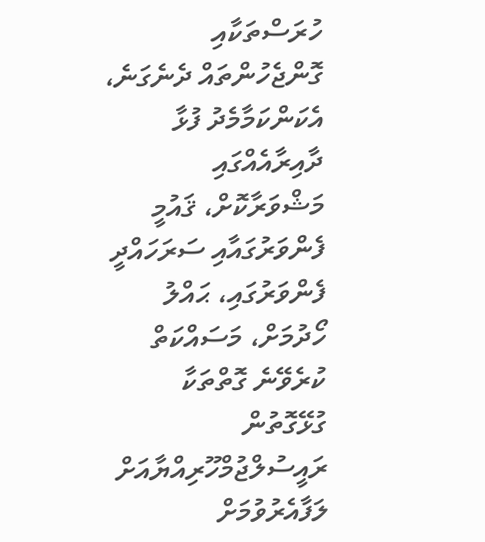ހުރަސްތަކާއި ގޮންޖެހުންތައް ދެނެގަނެ، އެކަންކަމާމެދު ފުޅާ ދާއިރާއެއްގައި މަޝްވަރާކޮށް، ޤައުމީ ފެންވަރުގައާއި ސަރަހައްދީ ފެންވަރުގައި، ޙައްލު ހޯދުމަށް، މަސައްކަތް ކުރެވޭނެ ގޮތްތަކާ ގުޅޭގޮތުން ރައީސުލްޖުމްހޫރިއްޔާއަށް ލަފާއެރުވުމަށް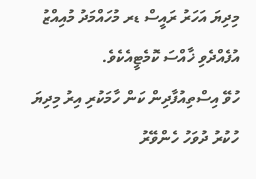މިދިޔަ އަހަރު ރައީސް ޑރ މުހައްމަދު މުއިއްޒު އުފެއްދެވި ޚާއްސަ ކޮމެޓީއެކެވެ.
ހުވޭ އިސްތިއުފާދިން ކަން ހާމަކުރި އިރު މިދިޔަ ހުކުރު ދުވަހު ހެންވޭރު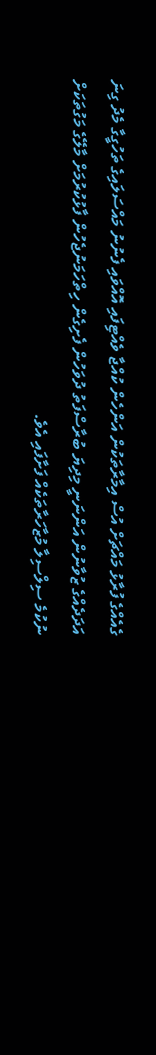ގެއެއްގެ ފުރާޅު މައްޗަށް އުސް އިމާރާތަކުން އަންހެން ކުއްޖާ ވެއްޓިފައި އޮއްވައި ފެނުނު މައްސަލައިގެ ތަހުގީގާ މެދު ގިނަ އަދަދެއްގެ ޒުވާނުން އަންނަނީ މިދިޔަ ބުރާސްފަތު ދުވަހުން ފެށިގެން ހިތްހަމަނުޖެހުން ފާޅުކުރުމަށް މާލޭގެ މަގުތަކަށް ނުކުމެ ސިލްސިލާ މުޒާހަރާތަކެއް ފަށާފައި އެވެ.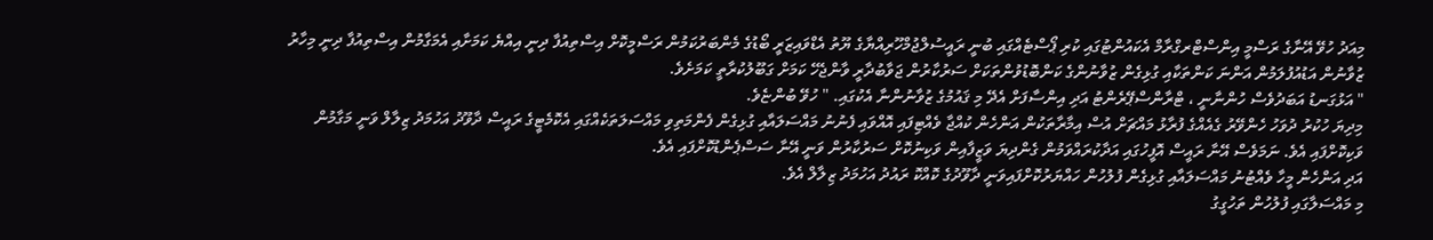މިއަދު ހުވޭ އޭނާގެ ރަސްމީ އިންސްޓްރގްރާމް އެކައުންޓުގައި ކުރި ޕޯސްޓެއްގައި ބުނީ ރައީސުލްޖުމްހޫރިއްޔާގެ ޔޫތު އެޑްވައިޒަރީ ބޯޑުގެ މެންބަރުކަމުން ރަސްމީކޮށް އިސްތިއުފާ ދިނީ އިއްޔެ ކަމަށާއި އެމަގާމުން އިސްތިއުފާ ދިނީ މިހާރު ޒުވާނުން އަޑުއުފުލަމުން އަންނަ ކަންތަކާއި ގުޅިގެން ޒުވާނުންގެ ކަންބޮޑުވުންތަކަށް ސަރުކާރުން ޖަވާބުދާރީ ވާންޖެހޭ ކަމަށް ގަބޫލުކުރާތީ ކަމަށެވެ.
" އަޅުގަނޑު އަބަދުވެސް ހުންނާނީ ، ޓްރާންސްޕޭރެންޓު އަދި އިންސާފަށް އެދޭ މި ޤައުމުގެ ޒުވާނުންނާ އެކުގައި. " ހުވޭ ބުންޏެވެ.
މިދިޔަ ހުކުރު ދުވަހު ހެންވޭރު ގެއެއްގެ ފުރާޅު މައްޗަށް އުސް އިމާރާތަކުން އަންހެން ކުއްޖާ ވެއްޓިފައި އޮއްވައި ފެނުނު މައްސަލައާއި ގުޅިގެން ފެންމަތިވި މައްސަލަތަކެއްގައި އެކޮމެޓީގެ ރައީސް ދާވޫދު އަހުމަދު ޒިލާލް ވަނީ މަގާމުން ވަކިކޮށްފައި އެވެ. ނަމަވެސް އޭނާ ރައީސް އޮފީހުގައި އަދާކުރައްވަމުން ގެންދިޔަ ވަޒީފާއިން ވަކިނުކޮށް ސަރުކާރުން ވަނީ އޭނާ ސަސްޕެންޑުކޮށްފައި އެވެ.
އަދި އަންހެން މީހާ ވެއްޓުނު މައްސަލައާއި ގުޅިގެން ފުލުހުން ހައްޔަރުކޮށްފައިވަނީ ދާވޫދުގެ ކޮއްކޮ ރައުދު އަހުމަދު ޒިލާލް އެވެ.
މި މައްސަލާގައި ފުލުހުން ތަހުގީގު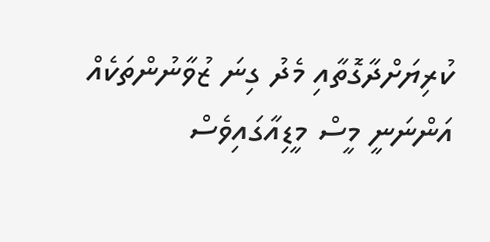ކުރިޔަށްދާގޮތާއި މެދު ގިނަ ޒުވާނުންތަކެއް އަންނަނީ މީސް މީޑިއާގައިވެސް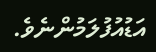އަޑުއުފުލަމުންނެވެ.